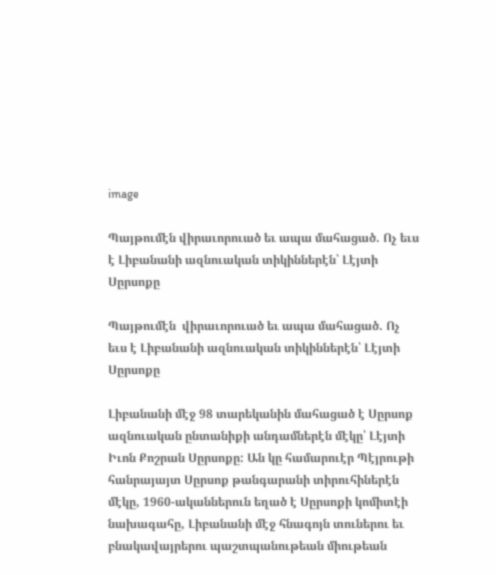image

Պայթումէն վիրաւորուած եւ ապա մահացած. Ոչ եւս է Լիբանանի ազնուական տիկիններէն՝ Լէյտի Սըրսոքը

Պայթումէն  վիրաւորուած եւ ապա մահացած. Ոչ եւս է Լիբանանի ազնուական տիկիններէն՝ Լէյտի Սըրսոքը

Լիբանանի մէջ 98 տարեկանին մահացած է Սըրսոք ազնուական ընտանիքի անդամներէն մէկը՝ Լէյտի Իւոն Քոշրան Սըրսոքը: Ան կը համարուէր Պէյրութի հանրայայտ Սըրսոք թանգարանի տիրուհիներէն մէկը, 1960-ականներուն եղած է Սըրսոքի կոմիտէի նախագահը, Լիբանանի մէջ հնագոյն տուներու եւ բնակավայրերու պաշտպանութեան միութեան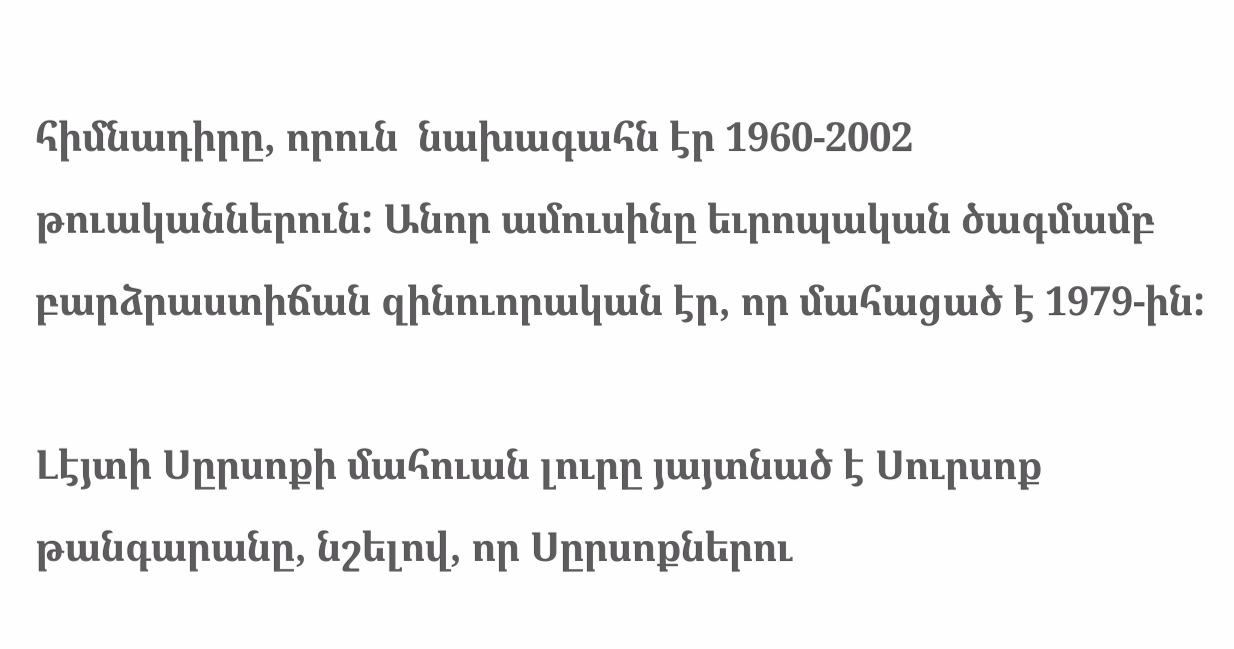հիմնադիրը, որուն  նախագահն էր 1960-2002 թուականներուն: Անոր ամուսինը եւրոպական ծագմամբ բարձրաստիճան զինուորական էր, որ մահացած է 1979-ին:

Լէյտի Սըրսոքի մահուան լուրը յայտնած է Սուրսոք թանգարանը, նշելով, որ Սըրսոքներու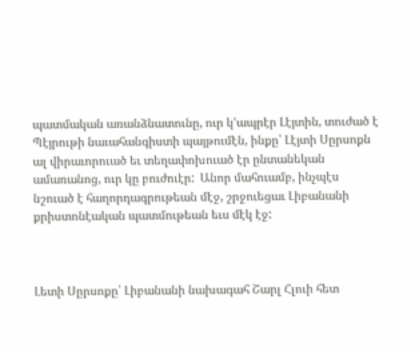պատմական առանձնատունը, ուր կ'ապրէր Լէյտին, տուժած է Պէյրութի նաւահանգիստի պայթումէն, ինքը՝ Լէյտի Սըրսոքն ալ վիրաւորուած եւ տեղափոխուած էր ընտանեկան ամառանոց, ուր կը բուժուէր:  Անոր մահուամբ, ինչպէս նշուած է հաղորդագրութեան մէջ, շրջուեցաւ Լիբանանի քրիստոնէական պատմութեան եւս մէկ էջ:



Լետի Սըրսոքը՝ Լիբանանի նախագահ Շարլ Հլուի հետ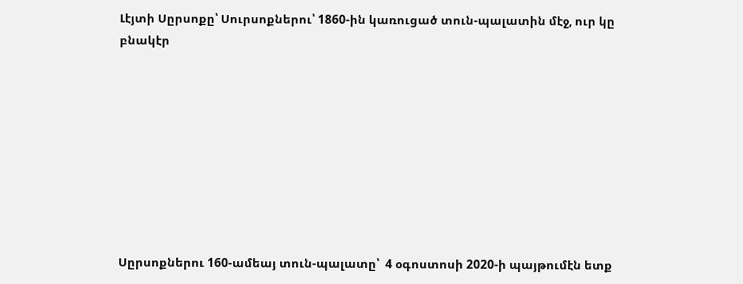Լէյտի Սըրսոքը՝ Սուրսոքներու՝ 1860-ին կառուցած տուն-պալատին մէջ, ուր կը բնակէր









Սըրսոքներու 160-ամեայ տուն-պալատը՝  4 օգոստոսի 2020-ի պայթումէն ետք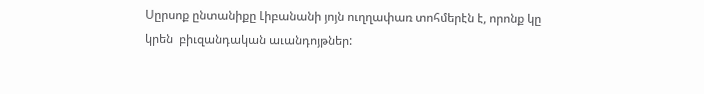Սըրսոք ընտանիքը Լիբանանի յոյն ուղղափառ տոհմերէն է, որոնք կը կրեն  բիւզանդական աւանդոյթներ: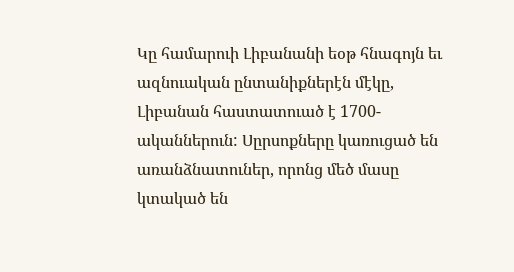Կը համարուի Լիբանանի եօթ հնագոյն եւ ազնուական ընտանիքներէն մէկը,  Լիբանան հաստատուած է 1700-ականներուն: Սըրսոքները կառուցած են առանձնատուներ, որոնց մեծ մասը կտակած են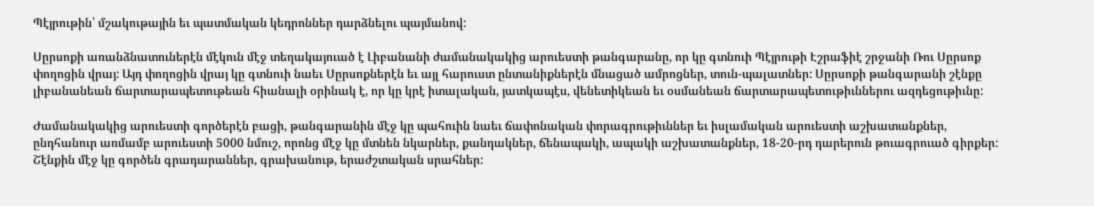Պէյրութին՝ մշակութային եւ պատմական կեդրոններ դարձնելու պայմանով:

Սըրսոքի առանձնատուներէն մէկուն մէջ տեղակայուած է Լիբանանի ժամանակակից արուեստի թանգարանը, որ կը գտնուի Պէյրութի Էշրաֆիէ շրջանի Ռու Սըրսոք փողոցին վրայ: Այդ փողոցին վրայ կը գտնուի նաեւ Սըրսոքներէն եւ այլ հարուստ ընտանիքներէն մնացած ամրոցներ, տուն-պալատներ: Սըրսոքի թանգարանի շէնքը լիբանանեան ճարտարապետութեան հիանալի օրինակ է, որ կը կրէ իտալական, յատկապէս, վենետիկեան եւ օսմանեան ճարտարապետութիւններու ազդեցութիւնը:

Ժամանակակից արուեստի գործերէն բացի, թանգարանին մէջ կը պահուին նաեւ ճափոնական փորագրութիւններ եւ իսլամական արուեստի աշխատանքներ, ընդհանուր առմամբ արուեստի 5000 նմուշ, որոնց մէջ կը մտնեն նկարներ, քանդակներ, ճենապակի, ապակի աշխատանքներ, 18-20-րդ դարերուն թուագրուած գիրքեր: Շէնքին մէջ կը գործեն գրադարաններ, գրախանութ, երաժշտական սրահներ: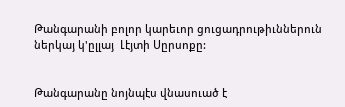Թանգարանի բոլոր կարեւոր ցուցադրութիւններուն ներկայ կ'ըլլայ  Լէյտի Սըրսոքը:


Թանգարանը նոյնպէս վնասուած է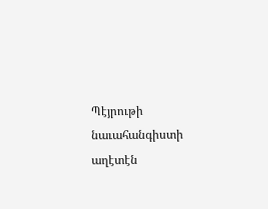Պէյրութի նաւահանգիստի աղէտէն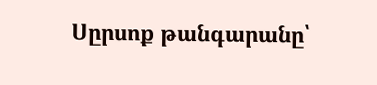Սըրսոք թանգարանը՝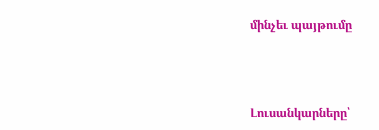մինչեւ պայթումը



Լուսանկարները՝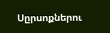Սըրսոքներու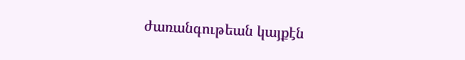ժառանգութեան կայքէն